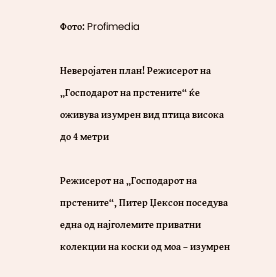Фото: Profimedia

Неверојатен план! Режисерот на „Господарот на прстените“ ќе оживува изумрен вид птица висока до 4 метри

Режисерот на „Господарот на прстените“, Питер Џексон поседува една од најголемите приватни колекции на коски од моа – изумрен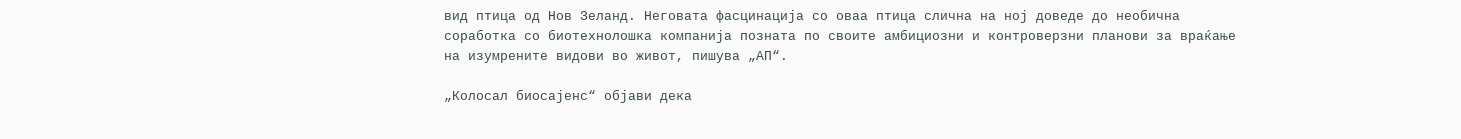вид птица од Нов Зеланд. Неговата фасцинација со оваа птица слична на ној доведе до необична соработка со биотехнолошка компанија позната по своите амбициозни и контроверзни планови за враќање на изумрените видови во живот, пишува „АП“.

„Колосал биосајенс“ објави дека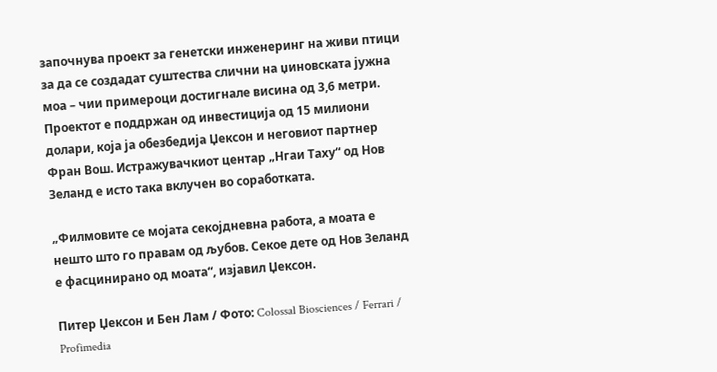започнува проект за генетски инженеринг на живи птици за да се создадат суштества слични на џиновската јужна моа – чии примероци достигнале висина од 3,6 метри. Проектот е поддржан од инвестиција од 15 милиони долари, која ја обезбедија Џексон и неговиот партнер Фран Вош. Истражувачкиот центар „Нгаи Таху“ од Нов Зеланд е исто така вклучен во соработката.

„Филмовите се мојата секојдневна работа, а моата е нешто што го правам од љубов. Секое дете од Нов Зеланд е фасцинирано од моата“, изјавил Џексон.

Питер Џексон и Бен Лам / Фото: Colossal Biosciences / Ferrari / Profimedia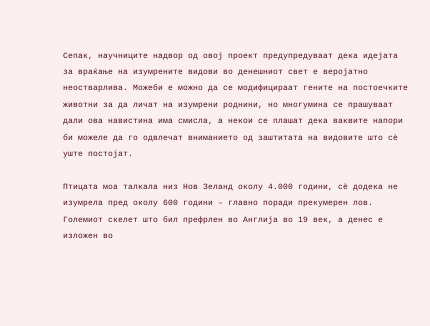Сепак, научниците надвор од овој проект предупредуваат дека идејата за враќање на изумрените видови во денешниот свет е веројатно неостварлива. Можеби е можно да се модифицираат гените на постоечките животни за да личат на изумрени роднини, но многумина се прашуваат дали ова навистина има смисла, а некои се плашат дека ваквите напори би можеле да го одвлечат вниманието од заштитата на видовите што сè уште постојат.

Птицата моа талкала низ Нов Зеланд околу 4.000 години, сè додека не изумрела пред околу 600 години – главно поради прекумерен лов. Големиот скелет што бил префрлен во Англија во 19 век, а денес е изложен во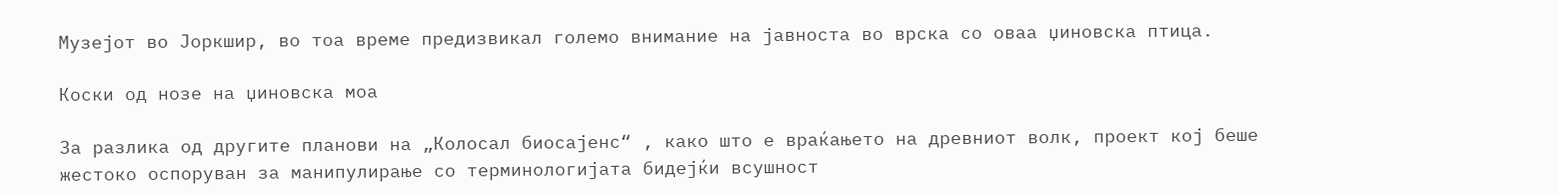Музејот во Јоркшир, во тоа време предизвикал големо внимание на јавноста во врска со оваа џиновска птица.

Коски од нозе на џиновска моа

За разлика од другите планови на „Колосал биосајенс“ , како што е враќањето на древниот волк, проект кој беше жестоко оспоруван за манипулирање со терминологијата бидејќи всушност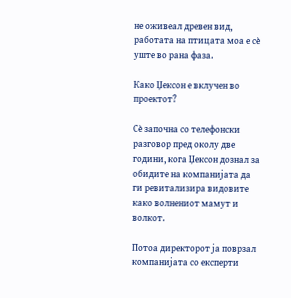не оживеал древен вид, работата на птицата моа е сè уште во рана фаза.

Како Џексон е вклучен во проектот?

Сè започна со телефонски разговор пред околу две години, кога Џексон дознал за обидите на компанијата да ги ревитализира видовите како волнениот мамут и волкот.

Потоа директорот ја поврзал компанијата со експерти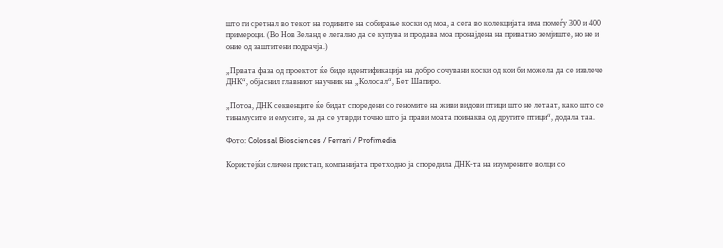што ги сретнал во текот на годините на собирање коски од моа, а сега во колекцијата има помеѓу 300 и 400 примероци. (Во Нов Зеланд е легално да се купува и продава моа пронајдена на приватно земјиште, но не и оние од заштитени подрачја.)

„Првата фаза од проектот ќе биде идентификација на добро сочувани коски од кои би можела да се извлече ДНК“, објаснил главниот научник на „Колосал“, Бет Шапиро.

„Потоа, ДНК секвенците ќе бидат споредени со геномите на живи видови птици што не летаат, како што се тинамусите и емусите, за да се утврди точно што ја прави моата поинаква од другите птици“, додала таа.

Фото: Colossal Biosciences / Ferrari / Profimedia

Користејќи сличен пристап, компанијата претходно ја споредила ДНК-та на изумрените волци со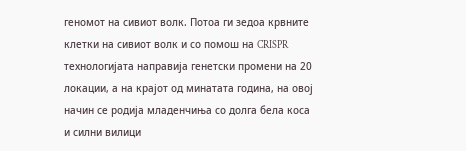геномот на сивиот волк. Потоа ги зедоа крвните клетки на сивиот волк и со помош на CRISPR технологијата направија генетски промени на 20 локации, а на крајот од минатата година, на овој начин се родија младенчиња со долга бела коса и силни вилици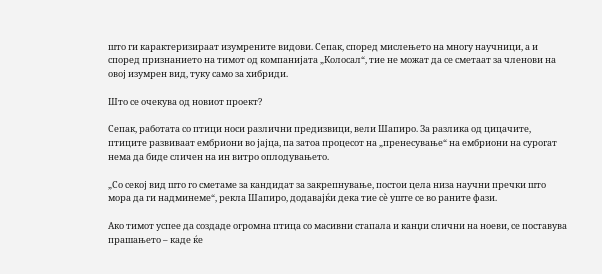што ги карактеризираат изумрените видови. Сепак, според мислењето на многу научници, а и според признанието на тимот од компанијата „Колосал“, тие не можат да се сметаат за членови на овој изумрен вид, туку само за хибриди.

Што се очекува од новиот проект?

Сепак, работата со птици носи различни предизвици, вели Шапиро. За разлика од цицачите, птиците развиваат ембриони во јајца, па затоа процесот на „пренесување“ на ембриони на сурогат нема да биде сличен на ин витро оплодувањето.

„Со секој вид што го сметаме за кандидат за закрепнување, постои цела низа научни пречки што мора да ги надминеме“, рекла Шапиро, додавајќи дека тие сè уште се во раните фази.

Ако тимот успее да создаде огромна птица со масивни стапала и канџи слични на ноеви, се поставува прашањето – каде ќе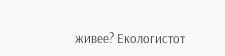живее? Екологистот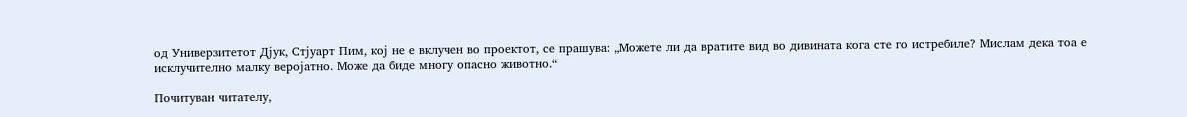од Универзитетот Дјук, Стјуарт Пим, кој не е вклучен во проектот, се прашува: „Можете ли да вратите вид во дивината кога сте го истребиле? Мислам дека тоа е исклучително малку веројатно. Може да биде многу опасно животно.“

Почитуван читателу,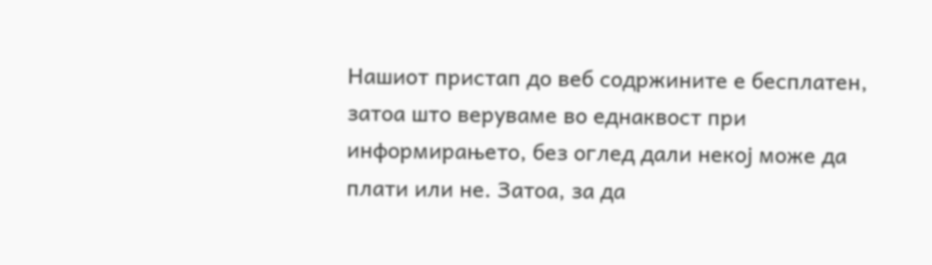Нашиот пристап до веб содржините е бесплатен, затоа што веруваме во еднаквост при информирањето, без оглед дали некој може да плати или не. Затоа, за да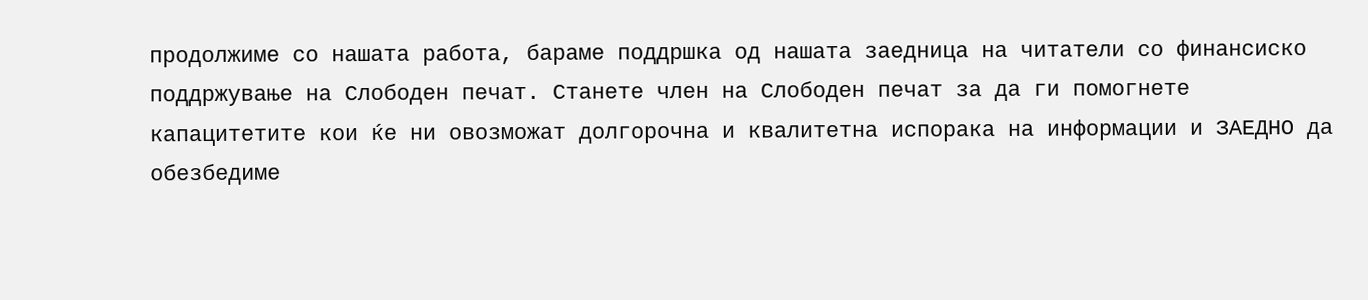продолжиме со нашата работа, бараме поддршка од нашата заедница на читатели со финансиско поддржување на Слободен печат. Станете член на Слободен печат за да ги помогнете капацитетите кои ќе ни овозможат долгорочна и квалитетна испорака на информации и ЗАЕДНО да обезбедиме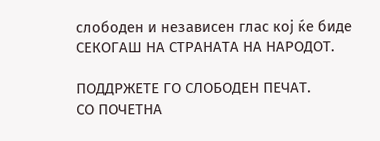слободен и независен глас кој ќе биде СЕКОГАШ НА СТРАНАТА НА НАРОДОТ.

ПОДДРЖЕТЕ ГО СЛОБОДЕН ПЕЧАТ.
СО ПОЧЕТНА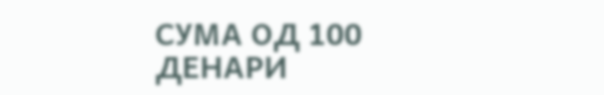СУМА ОД 100 ДЕНАРИ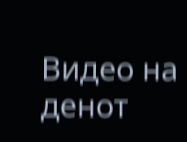Видео на денот